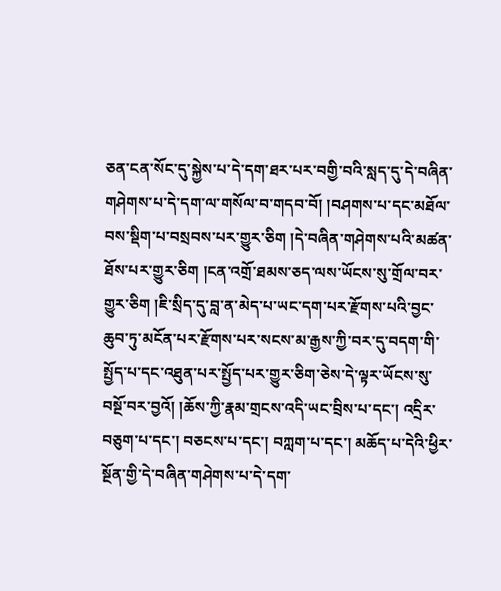ཅན་ངན་སོང་དུ་སྐྱེས་པ་དེ་དག་ཐར་པར་བགྱི་བའི་སླད་དུ་དེ་བཞིན་གཤེགས་པ་དེ་དག་ལ་གསོལ་བ་གདབ་བོ། །བཤགས་པ་དང་མཐོལ་བས་སྡིག་པ་བསྲབས་པར་གྱུར་ཅིག །དེ་བཞིན་གཤེགས་པའི་མཚན་ཐོས་པར་གྱུར་ཅིག །ངན་འགྲོ་ཐམས་ཅད་ལས་ཡོངས་སུ་གྲོལ་བར་གྱུར་ཅིག །ཇི་སྲིད་དུ་བླ་ན་མེད་པ་ཡང་དག་པར་རྫོགས་པའི་བྱང་ཆུབ་ཏུ་མངོན་པར་རྫོགས་པར་སངས་མ་རྒྱས་ཀྱི་བར་དུ་བདག་གི་སྤྱོད་པ་དང་འཐུན་པར་སྤྱོད་པར་གྱུར་ཅིག་ཅེས་དེ་ལྟར་ཡོངས་སུ་བསྔོ་བར་བྱའོ། །ཆོས་ཀྱི་རྣམ་གྲངས་འདི་ཡང་བྲིས་པ་དང་། འདྲིར་བཅུག་པ་དང་། བཅངས་པ་དང་། བཀླག་པ་དང་། མཆོད་པ་དེའི་ཕྱིར་སྔོན་གྱི་དེ་བཞིན་གཤེགས་པ་དེ་དག་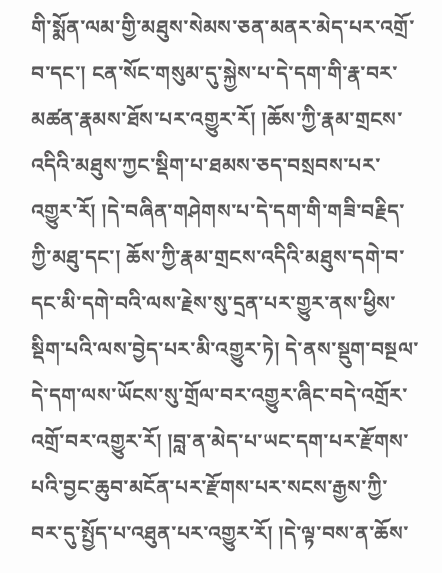གི་སྨོན་ལམ་གྱི་མཐུས་སེམས་ཅན་མནར་མེད་པར་འགྲོ་བ་དང་། ངན་སོང་གསུམ་དུ་སྐྱེས་པ་དེ་དག་གི་རྣ་བར་མཚན་རྣམས་ཐོས་པར་འགྱུར་རོ། །ཆོས་ཀྱི་རྣམ་གྲངས་འདིའི་མཐུས་ཀྱང་སྡིག་པ་ཐམས་ཅད་བསྲབས་པར་འགྱུར་རོ། །དེ་བཞིན་གཤེགས་པ་དེ་དག་གི་གཟི་བརྗིད་ཀྱི་མཐུ་དང་། ཆོས་ཀྱི་རྣམ་གྲངས་འདིའི་མཐུས་དགེ་བ་དང་མི་དགེ་བའི་ལས་རྗེས་སུ་དྲན་པར་གྱུར་ནས་ཕྱིས་སྡིག་པའི་ལས་བྱེད་པར་མི་འགྱུར་ཏེ། དེ་ནས་སྡུག་བསྔལ་དེ་དག་ལས་ཡོངས་སུ་གྲོལ་བར་འགྱུར་ཞིང་བདེ་འགྲོར་འགྲོ་བར་འགྱུར་རོ། །བླ་ན་མེད་པ་ཡང་དག་པར་རྫོགས་པའི་བྱང་ཆུབ་མངོན་པར་རྫོགས་པར་སངས་རྒྱས་ཀྱི་བར་དུ་སྤྱོད་པ་འཐུན་པར་འགྱུར་རོ། །དེ་ལྟ་བས་ན་ཆོས་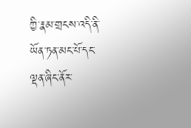ཀྱི་རྣམ་གྲངས་འདི་ནི་ཡོན་ཏན་མང་པོ་དང་ལྡན་ཞིང་ནོར་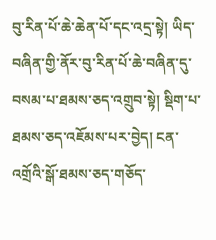བུ་རིན་པོ་ཆེ་ཆེན་པོ་དང་འདྲ་སྟེ། ཡིད་བཞིན་གྱི་ནོར་བུ་རིན་པོ་ཆེ་བཞིན་དུ་བསམ་པ་ཐམས་ཅད་འགྲུབ་སྟེ། སྡིག་པ་ཐམས་ཅད་འཇོམས་པར་བྱེད། ངན་འགྲོའི་སྒོ་ཐམས་ཅད་གཅོད་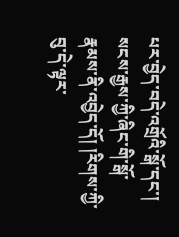པར་བྱེད་བདེ་འགྲོའི་སྒོ་དང་། སངས་རྒྱས་ཀྱི་ཞིང་གི་སྒོ་རྣམས་ནི་འབྱེད་དོ། །རིགས་ཀྱི་བུ་དེ་ལྟར་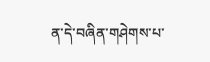ན་དེ་བཞིན་གཤེགས་པ་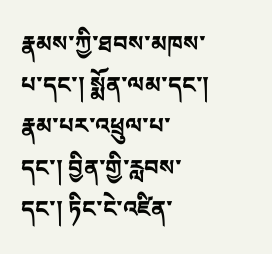རྣམས་ཀྱི་ཐབས་མཁས་པ་དང་། སྨོན་ལམ་དང་། རྣམ་པར་འཕྲུལ་པ་དང་། བྱིན་གྱི་རླབས་དང་། ཏིང་ངེ་འཛིན་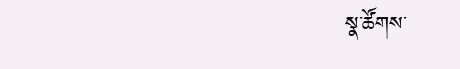སྣ་ཚོགས་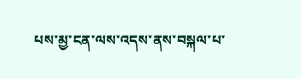པས་མྱ་ངན་ལས་འདས་ནས་བསྐལ་པ་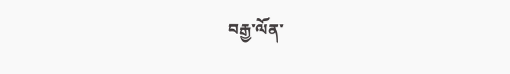བརྒྱ་ལོན་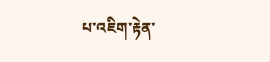པ་འཇིག་རྟེན་